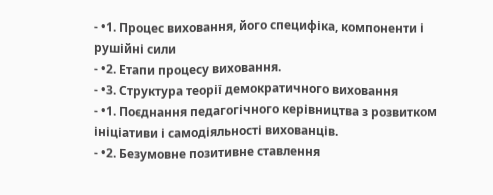- •1. Процес виховання, його специфіка, компоненти і рушійні сили
- •2. Етапи процесу виховання.
- •3. Структура теорії демократичного виховання
- •1. Поєднання педагогічного керівництва з розвитком ініціативи і самодіяльності вихованців.
- •2. Безумовне позитивне ставлення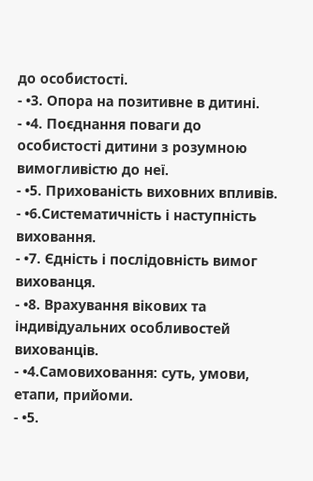до особистості.
- •3. Опора на позитивне в дитині.
- •4. Поєднання поваги до особистості дитини з розумною вимогливістю до неї.
- •5. Прихованість виховних впливів.
- •6.Систематичність і наступність виховання.
- •7. Єдність і послідовність вимог вихованця.
- •8. Врахування вікових та індивідуальних особливостей вихованців.
- •4.Самовиховання: суть, умови, етапи, прийоми.
- •5.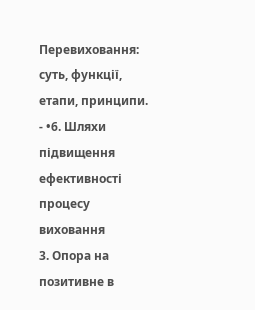Перевиховання: суть, функції, етапи, принципи.
- •6. Шляхи підвищення ефективності процесу виховання
3. Опора на позитивне в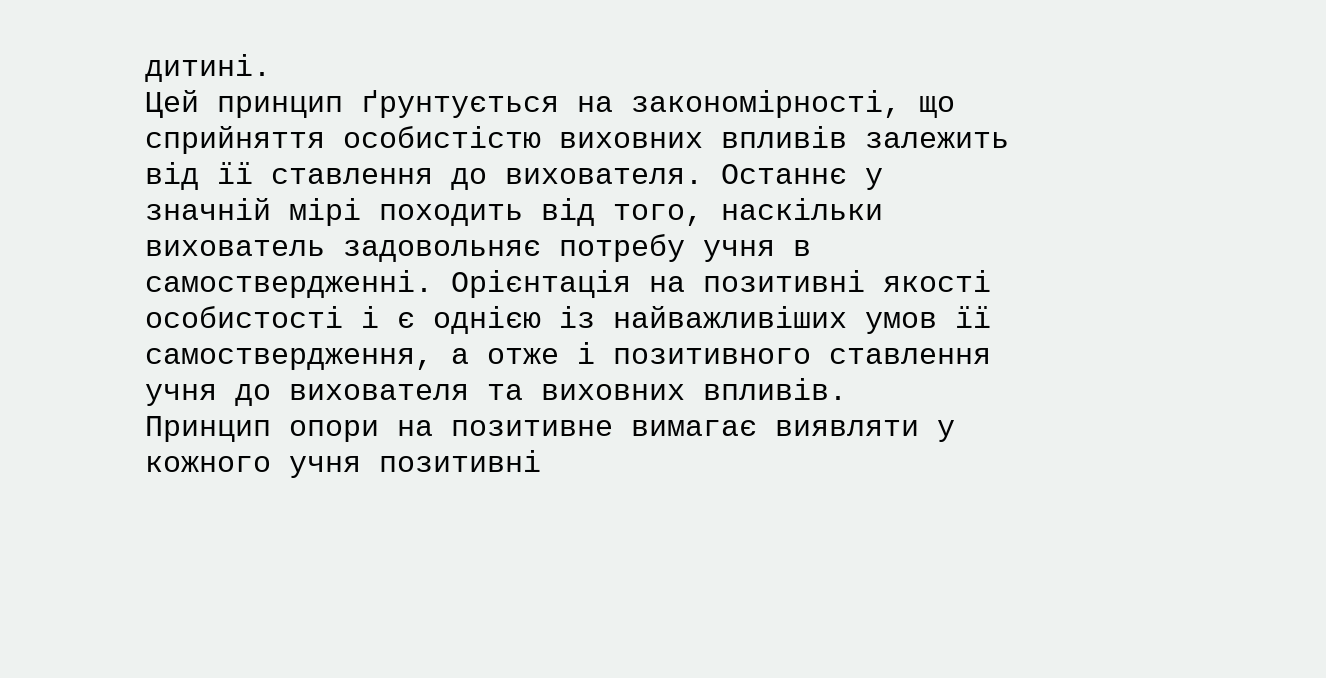дитині.
Цей принцип ґрунтується на закономірності, що сприйняття особистістю виховних впливів залежить від її ставлення до вихователя. Останнє у значній мірі походить від того, наскільки вихователь задовольняє потребу учня в самоствердженні. Орієнтація на позитивні якості особистості і є однією із найважливіших умов її самоствердження, а отже і позитивного ставлення учня до вихователя та виховних впливів.
Принцип опори на позитивне вимагає виявляти у кожного учня позитивні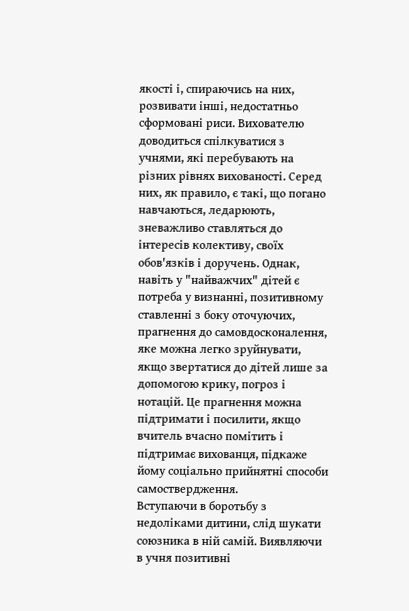якості і, спираючись на них, розвивати інші, недостатньо сформовані риси. Вихователю доводиться спілкуватися з учнями, які перебувають на різних рівнях вихованості. Серед них, як правило, є такі, що погано навчаються, ледарюють, зневажливо ставляться до інтересів колективу, своїх обов'язків і доручень. Однак, навіть у "найважчих" дітей є потреба у визнанні, позитивному ставленні з боку оточуючих, прагнення до самовдосконалення, яке можна легко зруйнувати, якщо звертатися до дітей лише за допомогою крику, погроз і нотацій. Це прагнення можна підтримати і посилити, якщо вчитель вчасно помітить і підтримає вихованця, підкаже йому соціально прийнятні способи самоствердження.
Вступаючи в боротьбу з недоліками дитини, слід шукати союзника в ній самій. Виявляючи в учня позитивні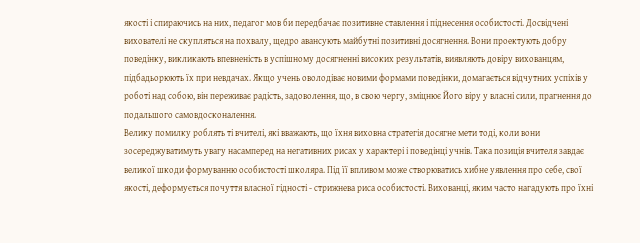якості і спираючись на них, педагог мов би передбачає позитивне ставлення і піднесення особистості. Досвідчені вихователі не скупляться на похвалу, щедро авансують майбутні позитивні досягнення. Вони проектують добру поведінку, викликають впевненість в успішному досягненні високих результатів, виявляють довіру вихованцям, підбадьорюють їх при невдачах. Якщо учень оволодіває новими формами поведінки, домагається відчутних успіхів у роботі над собою, він переживає радість, задоволення, що, в свою чергу, зміцнює Його віру у власні сили, прагнення до подальшого самовдосконалення.
Велику помилку роблять ті вчителі, які вважають, що їхня виховна стратегія досягне мети тоді, коли вони зосереджуватимуть увагу насамперед на негативних рисах у характері і поведінці учнів. Така позиція вчителя завдає великої шкоди формуванню особистості школяра. Під її впливом може створюватись хибне уявлення про себе, свої якості, деформується почуття власної гідності - стрижнева риса особистості. Вихованці, яким часто нагадують про їхні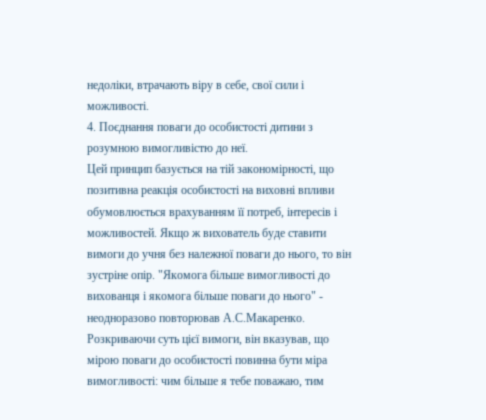недоліки, втрачають віру в себе, свої сили і можливості.
4. Поєднання поваги до особистості дитини з розумною вимогливістю до неї.
Цей принцип базується на тій закономірності, що позитивна реакція особистості на виховні впливи обумовлюється врахуванням її потреб, інтересів і можливостей. Якщо ж вихователь буде ставити вимоги до учня без належної поваги до нього, то він зустріне опір. "Якомога більше вимогливості до вихованця і якомога більше поваги до нього" - неодноразово повторював А.С.Макаренко. Розкриваючи суть цієї вимоги, він вказував, що мірою поваги до особистості повинна бути міра вимогливості: чим більше я тебе поважаю, тим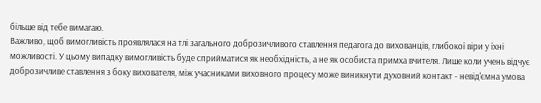більше від тебе вимагаю.
Важливо, щоб вимогливість проявлялася на тлі загального доброзичливого ставлення педагога до вихованців, глибокої віри у їхні можливості. У цьому випадку вимогливість буде сприйматися як необхідність, а не як особиста примха вчителя. Лише коли учень відчує доброзичливе ставлення з боку вихователя, між учасниками виховного процесу може виникнути духовний контакт - невід'ємна умова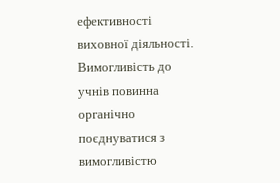ефективності виховної діяльності.
Вимогливість до учнів повинна органічно поєднуватися з вимогливістю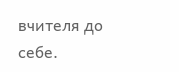вчителя до себе.